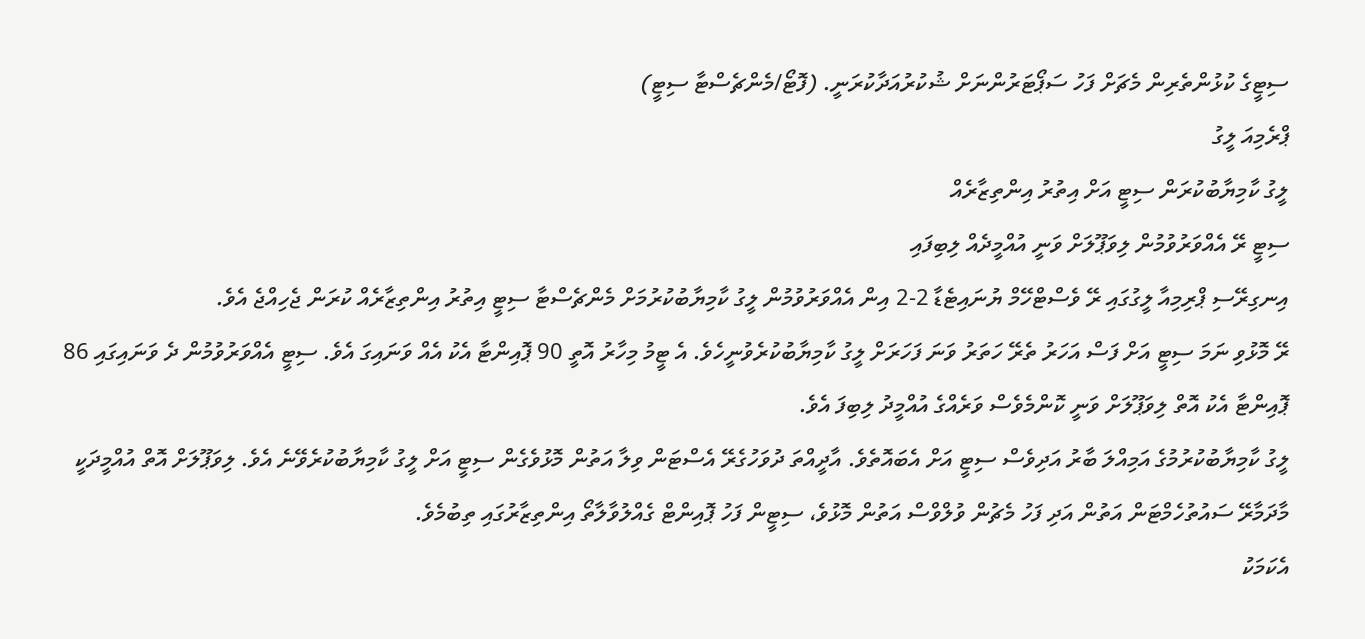ސިޓީގެ ކުޅުންތެރިން މެޗަށް ފަހު ސަޕޯޓަރުންނަށް ޝުކުރުއަދާކުރަނީ. (ފޮޓޯ/މެންޗެސްޓާ ސިޓީ)
ޕްރެމިއަ ލީގު
ލީގު ކާމިޔާބުކުރަން ސިޓީ އަށް އިތުރު އިންތިޒާރެއް
ސިޓީ ރޭ އެއްވަރުވުމުން ލިވަޕޫލަށް ވަނީ އުއްމީދެއް ލިބިފައި
އިނގިރޭސި ޕްރިމިއާ ލީގުގައި ރޭ ވެސްޓްހޭމް ޔުނައިޓެޑާ 2-2 އިން އެއްވަރުވުމުން ލީގު ކާމިޔާބުކުރުމަށް މެންޗެސްޓާ ސިޓީ އިތުރު އިންތިޒާރެއް ކުރަން ޖެހިއްޖެ އެވެ.
ރޭ މޮޅުވި ނަމަ ސިޓީ އަށް ފަސް އަހަރު ތެރޭ ހަތަރު ވަނަ ފަހަރަށް ލީގު ކާމިޔާބުކުރެވުނީހެވެ. އެ ޓީމު މިހާރު އޮތީ 90 ޕޮއިންޓާ އެކު އެއް ވަނައިގަ އެވެ. ސިޓީ އެއްވަރުވުމުން ދެ ވަނައިގައި 86 ޕޮއިންޓާ އެކު އޮތް ލިވަޕޫލަށް ވަނީ ކޮންމެވެސް ވަރެއްގެ އުއްމީދު ލިބިފަ އެވެ.
ލީގު ކާމިޔާބުކުރުމުގެ އަމިއްލަ ބާރު އަދިވެސް ސިޓީ އަށް އެބައޮތެވެ. އާދީއްތަ ދުވަހުގެރޭ އެސްޓަން ވިލާ އަތުން މޮޅުވެގެން ސިޓީ އަށް ލީގު ކާމިޔާބުކުރެވޭނެ އެވެ. ލިވަޕޫލަށް އޮތް އުއްމީދަކީ މާދަމާރޭ ސައުތުހެމްޓަން އަތުން އަދި ފަހު މެޗުން ވުލްވްސް އަތުން މޮޅުވެ، ސިޓީން ފަހު ޕޮއިންޓް ގެއްލުވާލާތޯ އިންތިޒާރުގައި ތިބުމެވެ.
އެކަމަކު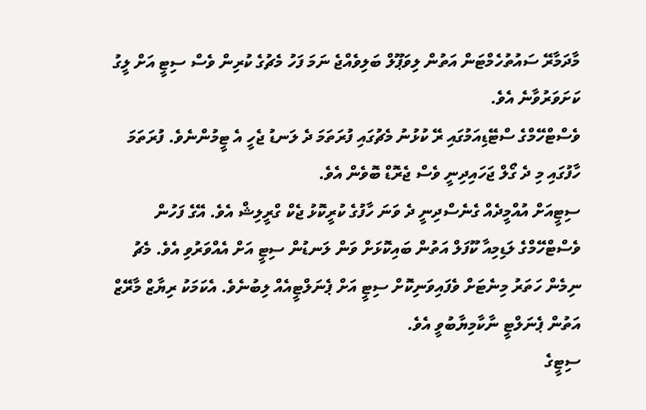މާދަމާރޭ ސައުތުހެމްޓަން އަތުން ލިވަޕޫލް ބަލިވެއްޖެ ނަމަ ފަހު މެޗުގެ ކުރިން ވެސް ސިޓީ އަށް ލީގު ކަށަވަރުވާނެ އެވެ.
ވެސްޓްހޭމްގެ ސްޓޭޑިއަމުގައި ރޭ ކުޅުނު މެޗުގައި ފުރަތަމަ ދެ ލަނޑު ޖެހީ އެ ޓީމުންނެވެ. ފުރަތަމަ ހާފުގައި މި ދެ ގޯލް ޖަހައިދިނީ ވެސް ޖެރޮޑް ބޮވެން އެވެ.
ސިޓީއަށް އުއްމީދެއް ގެނެސްދިނީ ދެ ވަނަ ހާފުގެ ކުރީކޮޅު ޖެކް ގްރީލިޝް އެވެ. އޭގެ ފަހުން ވެސްޓްހޭމްގެ ލަޑިމިއާ ކޫފަލް އަތުން ބައިކޮޅަށް ވަން ލަނޑުން ސިޓީ އަށް އެއްވަރުވި އެވެ. މެޗު ނިމެން ހަތަރު މިނެޓަށް ވެފައިވަނިކޮށް ސިޓީ އަށް ޕެނަލްޓީއެއް ލިބުނެވެ. އެކަމަކު ރިޔާޒް މާރޭޒް އަތުން ޕެނަލްޓީ ނާކާމިޔާބުވީ އެވެ.
ސިޓީގެ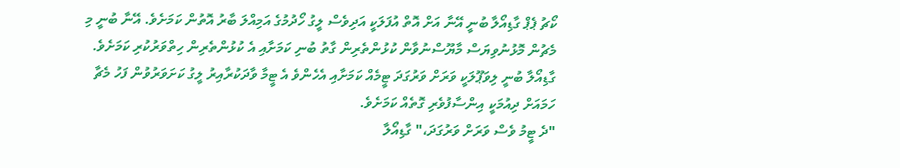ކޯޗު ޕެޕް ގާޑިއޯލާ ބުނީ އޭނާ އަށް އޮތް އުފަލަކީ އަދިވެސް ލީގު ހޯދުމުގެ އަމިއްލަ ބާރު އޮތުން ކަމަށެވެ. އޭނާ ބުނީ މި މެޗުން މޮޅުނުވިޔަސް މާޔޫސްނުވާން ކުޅުންތެރިން ގާތު ބުނި ކަމަށާއި އެ ކުޅުންތެރިން ހިތްވަރުކުރި ކަމަށެވެ.
ގާޑިއޯލާ ބުނީ ލިވަޕޫލަކީ ވަރަށް ވަރުގަދަ ޓީމެއް ކަމަށާއި އެހެންވެ އެ ޓީމާ ވާދަކުރާއިރު ލީގު ކަށަވަރުވުން ފަހު މެޗާ ހަމައަށް ދިއުމަކީ އިންސާފުވެރި ގޮތެއް ކަމަށެވެ.
"ދެ ޓީމު ވެސް ވަރަށް ވަރުގަދަ،" ގާޑިއޯލާ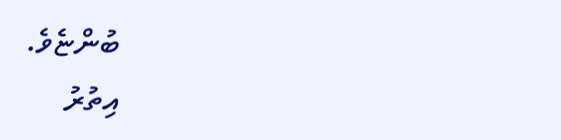ބުންޏެވެ.
އިތުރު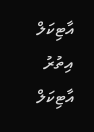އާޓިކަލް
އިތުރު އާޓިކަލް